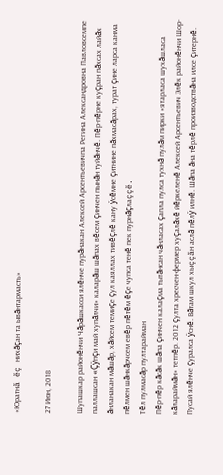«Юратнă ĕç нихăçан та ывăнтармасть»

27 Июн, 2018

Шупашкар районĕнчи Чăрăшкасси ялĕнче пурăнакан Алексей Арсентьевичпа Регина Александровна Павловсемпе паллашсан «Çÿпçи май хупăлчи» каларăш шăпах вĕсем çинчен пынăн туйăнчĕ. Пĕр-пĕрне куçран пăхсах лайăх ăнланакан мăшăр, хăйсем темиçе çул каяллах тивĕçлĕ кану ÿсĕмне çитнине пăхмасăрах, турат çине ларса канма пĕлмен шăнкăрчсем евĕр пĕтĕм ĕçе чупса тенĕ пек пурнăçлаççĕ.
Тĕл пулмасăр пултарайман
Пĕр-пĕр кăсăк шăпа çинчен калаçма тытăнсан чăнласах çапла пулса тухнă пулăм пирки «ятарласа шухăшласа кăлараймăн» тетпĕр. 2012 çулта хресчен-фермер хуçалăхĕ йĕркеленĕ Алексей Арсентьевич Элĕк районĕнчи Шор-Пусай ялĕнче çуралса ÿснĕ. Вăтам шкул хыççăн аслă пĕлÿ илнĕ. Шăпа ăна тĕрлĕ производствăна илсе çитернĕ.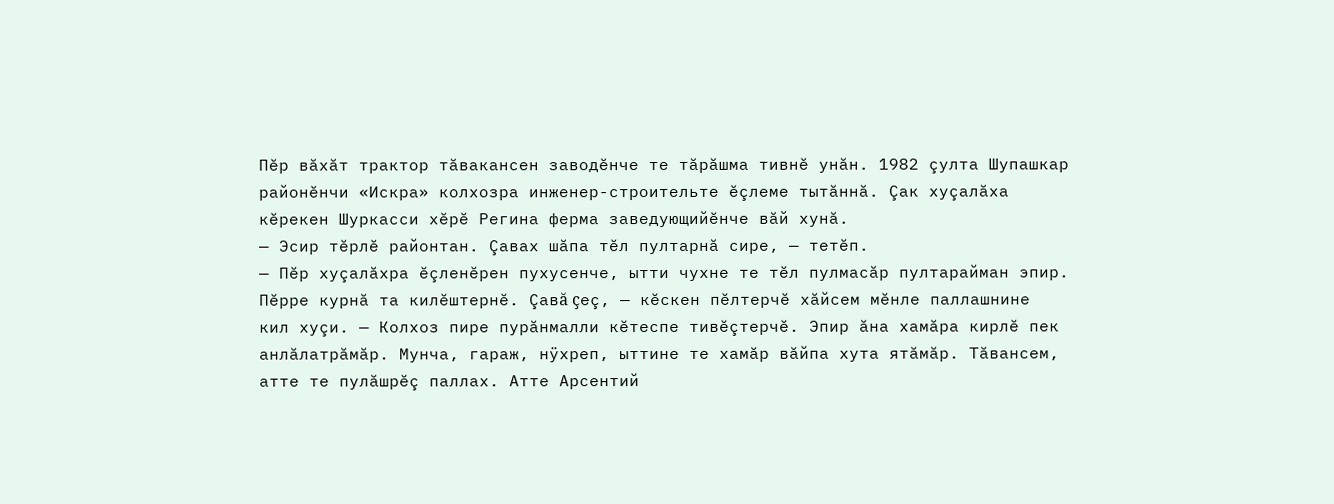Пĕр вăхăт трактор тăвакансен заводĕнче те тăрăшма тивнĕ унăн. 1982 çулта Шупашкар районĕнчи «Искра» колхозра инженер-строительте ĕçлеме тытăннă. Çак хуçалăха кĕрекен Шуркасси хĕрĕ Регина ферма заведующийĕнче вăй хунă.
— Эсир тĕрлĕ районтан. Çавах шăпа тĕл пултарнă сире, — тетĕп.
— Пĕр хуçалăхра ĕçленĕрен пухусенче, ытти чухне те тĕл пулмасăр пултарайман эпир. Пĕрре курнă та килĕштернĕ. Çавă çеç, — кĕскен пĕлтерчĕ хăйсем мĕнле паллашнине кил хуçи. — Колхоз пире пурăнмалли кĕтеспе тивĕçтерчĕ. Эпир ăна хамăра кирлĕ пек анлăлатрăмăр. Мунча, гараж, нÿхреп, ыттине те хамăр вăйпа хута ятăмăр. Тăвансем, атте те пулăшрĕç паллах. Атте Арсентий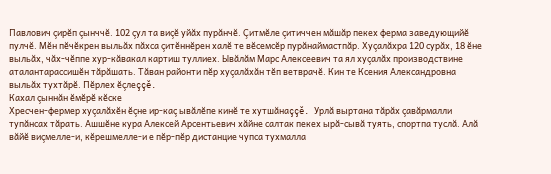Павлович çирĕп çынччĕ. 102 çул та виçĕ уйăх пурăнчĕ. Çитмĕле çитиччен мăшăр пекех ферма заведующийĕ пулчĕ. Мĕн пĕчĕкрен выльăх пăхса çитĕннĕрен халĕ те вĕсемсĕр пурăнаймастпăр. Хуçалăхра 120 сурăх, 18 ĕне выльăх, чăх-чĕппе хур-кăвакал картиш туллиех. Ывăлăм Марс Алексеевич та ял хуçалăх производствине аталантарассишĕн тăрăшать. Тăван районти пĕр хуçалăхăн тĕп ветврачĕ. Кин те Ксения Александровна выльăх тухтăрĕ. Пĕрлех ĕçлеççĕ.
Кахал çыннăн ĕмĕрĕ кĕске
Хресчен-фермер хуçалăхĕн ĕçне ир-каç ывăлĕпе кинĕ те хутшăнаççĕ. Урлă выртана тăрăх çавăрмалли тупăнсах тăрать. Ашшĕне кура Алексей Арсентьевич хăйне салтак пекех ырă-сывă туять, спортпа туслă. Алă вăйĕ виçмелле-и, кĕрешмелле-и е пĕр-пĕр дистанцие чупса тухмалла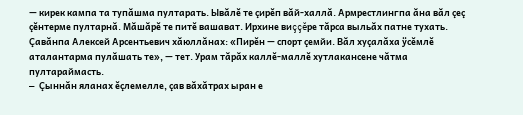— кирек кампа та тупăшма пултарать. Ывăлĕ те çирĕп вăй-халлă. Армрестлингпа ăна вăл çеç çĕнтерме пултарнă. Мăшăрĕ те питĕ вашават. Ирхине виççĕре тăрса выльăх патне тухать. Çавăнпа Алексей Арсентьевич хăюллăнах: «Пирĕн — спорт çемйи. Вăл хуçалăха ÿсĕмлĕ аталантарма пулăшать те», — тет. Урам тăрăх каллĕ-маллĕ хутлакансене чăтма пултараймасть.
— Çыннăн яланах ĕçлемелле, çав вăхăтрах ыран е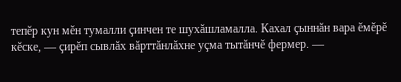тепĕр кун мĕн тумалли çинчен те шухăшламалла. Кахал çыннăн вара ĕмĕрĕ кĕске, — çирĕп сывлăх вăрттăнлăхне уçма тытăнчĕ фермер. —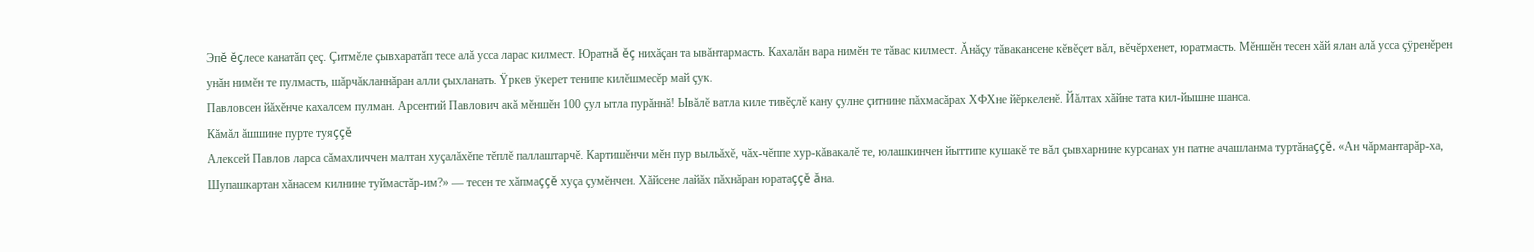Эпĕ ĕçлесе канатăп çеç. Çитмĕле çывхаратăп тесе алă усса ларас килмест. Юратнă ĕç нихăçан та ывăнтармасть. Кахалăн вара нимĕн те тăвас килмест. Ăнăçу тăвакансене кĕвĕçет вăл, вĕчĕрхенет, юратмасть. Мĕншĕн тесен хăй ялан алă усса çÿренĕрен унăн нимĕн те пулмасть, шăрчăкланнăран алли çыхланать. Ÿркев ÿкерет тенипе килĕшмесĕр май çук.
Павловсен йăхĕнче кахалсем пулман. Арсентий Павлович акă мĕншĕн 100 çул ытла пурăннă! Ывăлĕ ватла киле тивĕçлĕ кану çулне çитнине пăхмасăрах ХФХне йĕркеленĕ. Йăлтах хăйне тата кил-йышне шанса.
Кăмăл ăшшине пурте туяççĕ
Алексей Павлов ларса сăмахличчен малтан хуçалăхĕпе тĕплĕ паллаштарчĕ. Картишĕнчи мĕн пур выльăхĕ, чăх-чĕппе хур-кăвакалĕ те, юлашкинчен йыттипе кушакĕ те вăл çывхарнине курсанах ун патне ачашланма туртăнаççĕ. «Ан чăрмантарăр-ха, Шупашкартан хăнасем килнине туймастăр-им?» — тесен те хăпмаççĕ хуçа çумĕнчен. Хăйсене лайăх пăхнăран юратаççĕ ăна.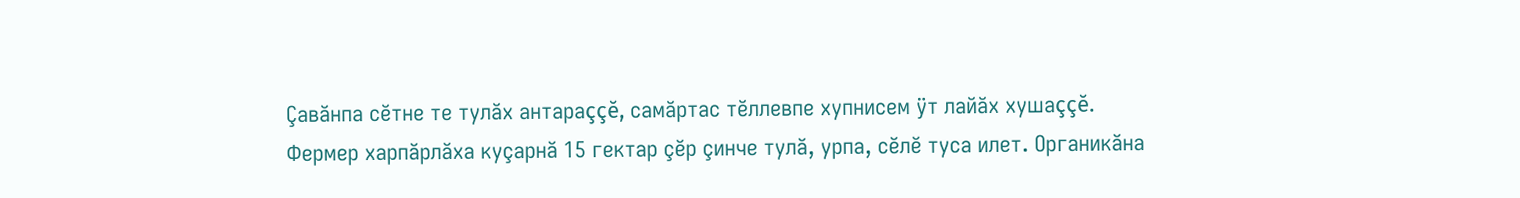Çавăнпа сĕтне те тулăх антараççĕ, самăртас тĕллевпе хупнисем ÿт лайăх хушаççĕ.
Фермер харпăрлăха куçарнă 15 гектар çĕр çинче тулă, урпа, сĕлĕ туса илет. Органикăна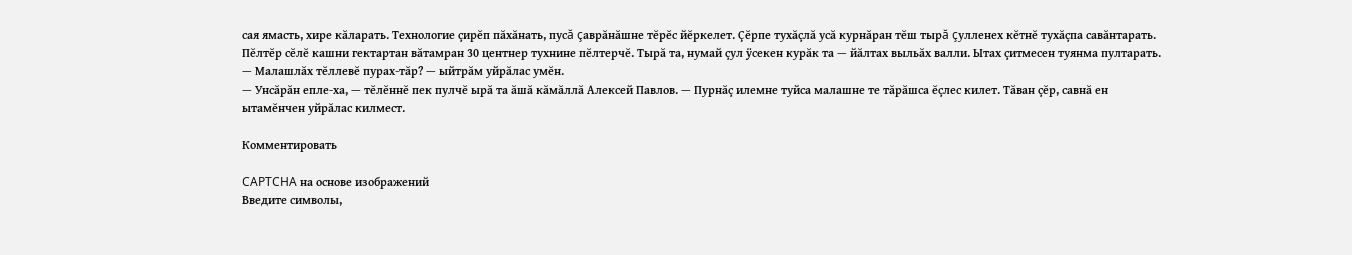сая ямасть, хире кăларать. Технологие çирĕп пăхăнать, пусă çаврăнăшне тĕрĕс йĕркелет. Çĕрпе тухăçлă усă курнăран тĕш тырă çулленех кĕтнĕ тухăçпа савăнтарать. Пĕлтĕр сĕлĕ кашни гектартан вăтамран 30 центнер тухнине пĕлтерчĕ. Тырă та, нумай çул ÿсекен курăк та — йăлтах выльăх валли. Ытах çитмесен туянма пултарать.
— Малашлăх тĕллевĕ пурах-тăр? — ыйтрăм уйрăлас умĕн.
— Унсăрăн епле-ха, — тĕлĕннĕ пек пулчĕ ырă та ăшă кăмăллă Алексей Павлов. — Пурнăç илемне туйса малашне те тăрăшса ĕçлес килет. Тăван çĕр, савнă ен ытамĕнчен уйрăлас килмест.

Комментировать

CAPTCHA на основе изображений
Введите символы,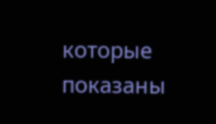которые показаны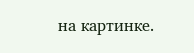на картинке.